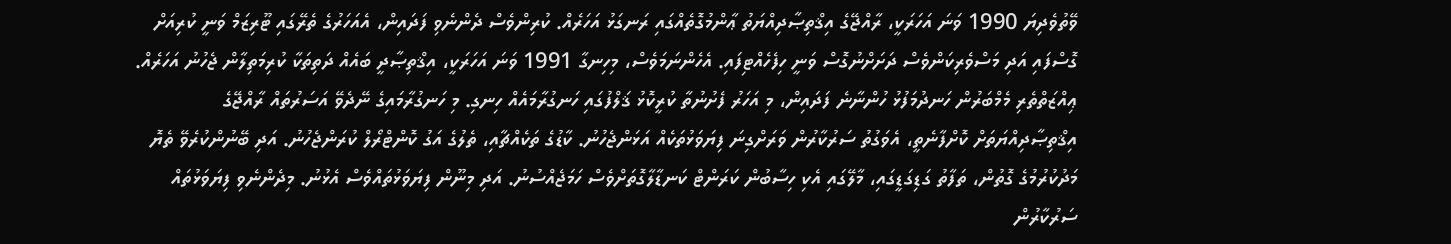ވޭތުވެދިޔަ 1990 ވަނަ އަހަރަކީ، ރާއްޖޭގެ އިޤްތިޞާދިއްޔަތު ޢާންމުގޮތެއްގައި ރަނގަޅު އަހަރެއް. ކުރިންވެސް ދެންނެވި ފަދައިން، އެއަހަރުގެ ތެރޭގައި ޓޫރިޒަމް ވަނީ ކުރިއަށް ގޮސްފައި އަދި މަސްވެރިކަންވެސް ދަށަށްނުގޮސް ވަނީ ހިފެހެއްޓިފައި. އެހެންނަމަވެސް، މިހިނގާ 1991 ވަނަ އަހަރަކީ، އިޤްތިޞާދީ ބައެއް ދަތިތަކާ ކުރިމަތިލާން ޖެހުނު އަހަރެއް. ޢިއްޒަތްތެރި މެމްބަރުން ހަނދުމަފުޅު ހުންނާނެ ފަދައިން، މި އަހަރު ފެށުނުތާ ކުރީކޮޅު ޤަލްފުގައި ހަނގުރާމައެއް ހިނގި. މި ހަނގުރާމައިގެ ނޭދެވޭ އަސަރުތައް ރާއްޖޭގެ އިޤްތިޞާދިއްޔަތަށް ކޮށްފާނެތީ، އެވަގުތު ސަރުކާރުން ވަރަށްގިނަ ފިޔަވަޅުތަކެއް އަޅަންޖެހުނު. ކާޑުގެ ތަކެއްޗާއި، ތެލުގެ އަގު ކޮންޓްރޯލް ކުރަންޖެހުނު. އަދި ބޭނުންކުރެވޭ ތެޔޮ މަދުކުރުމުގެ ގޮތުން، ތަފާތު ގަޑިގަޑީގައި، މާލޭގައި އެކި ހިސާބުން ކަރަންޓް ކަނޑާލާގޮތަށްވެސް ހަމަޖެއްސުނު. އަދި މިނޫން ފިޔަވަޅުތައްވެސް އެޅުނު. މިދެންނެވި ފިޔަވަޅުތައް ސަރުކާރުން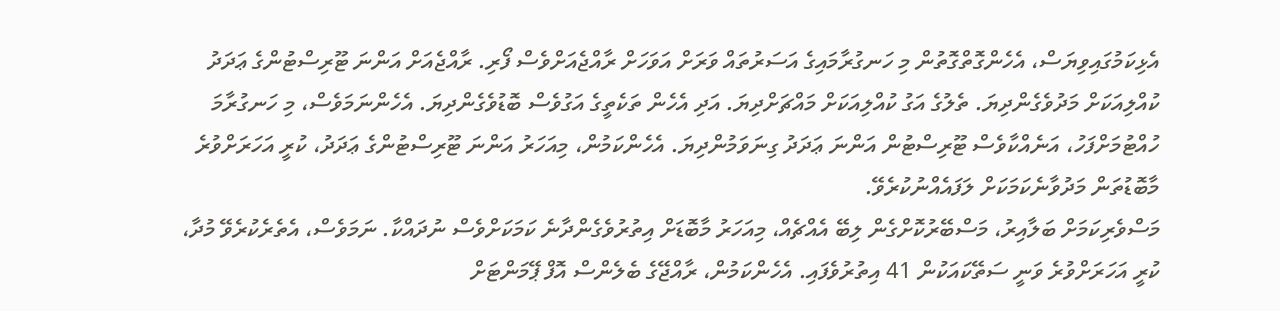އެޅިކަމުގައިވިޔަސް، އެހެންގޮތްގޮތުން މި ހަނގުރާމައިގެ އަސަރުތައް ވަރަށް އަވަހަށް ރާއްޖެއަށްވެސް ފޯރި. ރާއްޖެއަށް އަންނަ ޓޫރިސްޓުންގެ ޢަދަދު ކުއްލިއަކަށް މަދުވެގެންދިޔަ. ތެލުގެ އަގު ކުއްލިއަކަށް މައްޗަށްދިޔަ. އަދި އެހެން ތަކެތީގެ އަގުވެސް ބޮޑުވެގެންދިޔަ. އެހެންނަމަވެސް، މި ހަނގުރާމަ ހުއްޓުމަށްފަހު، އަނެއްކާވެސް ޓޫރިސްޓުން އަންނަ ޢަދަދު ގިނަވަމުންދިޔަ. އެހެންކަމުން، މިއަހަރު އަންނަ ޓޫރިސްޓުންގެ ޢަދަދު، ކުރީ އަހަރަށްވުރެ މާބޮޑުތަން މަދުވާނެކަމަކަށް ލަފައެއްނުކުރެވޭ.
މަސްވެރިކަމަށް ބަލާއިރު، މަސްބޭރުކޮށްގެން ލިބޭ އެއްޗެއް، މިއަހަރު މާބޮޑަށް އިތުރުވެގެންދާނެ ކަމަކަށްވެސް ނުދައްކާ. ނަމަވެސް، އެތެރެކުރެވޭ މުދާ، ކުރީ އަހަރަށްވުރެ ވަނީ ސަތޭކައަކުން 41 އިތުރުވެފައި. އެހެންކަމުން، ރާއްޖޭގެ ބެލެންސް އޮފް ޕޭމަންޓަށް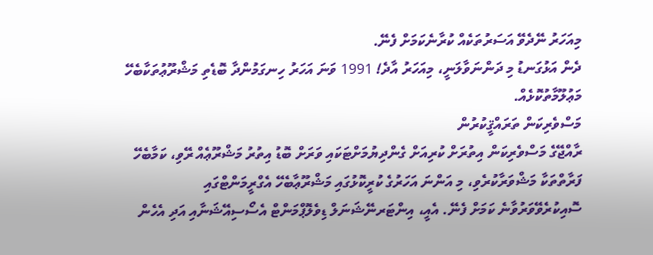މިއަހަރު ނޭދެވޭ އަސަރުތަކެއް ކުރާނެކަމަށް ފެނޭ.
ދެން އަޅުގަނޑު މި ދަންނަވާލަނީ، މިއަހަރު އާދެ! 1991 ވަނަ އަހަރު ހިނގަމުންދާ ބޮޑެތި މަޝްރޫޢުތަކާބެހޭ މަޢުލޫމާތުކޮޅެއް.
މަސްވެރިކަން ތަރައްޤީކުރުން
ރާއްޖޭގެ މަސްވެރިކަން އިތުރަށް ކުރިއަށް ގެންދިޔުމަށްޓަކައި ވަރަށް ބޮޑު އިތުރު މަޝްރޫޢެއް ރޭވި، ކަމާބެހޭ ފަރާތްތަކާ މަޝްވަރާކުރެވި، މި އަންނަ އަހަރުގެ ކުރީކޮޅުގައި މަޝްރޫޢާބެހޭ އެގްރީމަންޓްގައި ސޮއިކުރެވޭވަރުވާނެ ކަމަށް ފެނޭ. އެއީ، އިންޓަރނޭޝަނަލް ޑިވެލޮޕްމަންޓް އެސޯސިއޭޝަނާއި އަދި އެހެން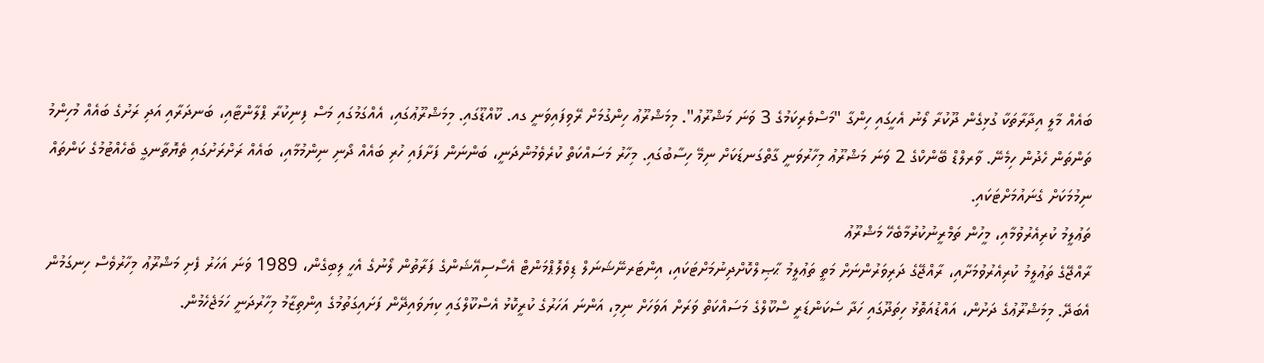ބައެއް މާލީ އިދާރާތަކާ ގުޅިގެން ދޫކުރާ ލޯނު އެހީގައި ހިންގާ "މަސްވެރިކަމުގެ 3 ވަނަ މަޝްރޫޢު". މިމަޝްރޫޢު ހިންގުމަށް ރޭވިފައިވަނީ ގއ. ކޫއްޑޫގައި. މިމަޝްރޫޢުގައި، އެއްގަމުގައި މަސް ފިނިކުރާ ޕްލާންޓާއި، ބަނދަރާއި އަދި ރަށުގެ ބައެއް މުހިންމު ތަންތަން ހެދުން ހިމެނޭ. ވާރލްޑް ބޭންކްގެ 2 ވަނަ މަޝްރޫޢު މިހާރުވަނީ ގާތްގަނޑަކަށް ނިމޭ ހިސާބުގައި. މިހާރު މަސައްކަތް ކުރެވެމުންދަނީ، ބަންނަން ފަށާފައި ހުރި ބައެއް ދޯނި ނިންމުމާއި، ބައެއް ރަށްރަށުގައި ތެޔޮތާނގީ ބެހެއްޓުމުގެ ކަންތައް ނިމުމަކަށް ގެނައުމަށްޓަކައި.
ތަޢުލީމު ކުރިއެރުވުމާއި، މީހުން ތަމްރީނުކުރުމާބެހޭ މަޝްރޫޢު
ރާއްޖޭގެ ތަޢުލީމު ކުރިއެރުވުމަށާއި، ރާއްޖޭގެ ދަރިވަރުންނަށް މަތީ ތަޢުލީމު ޙާޞިލްކޮށްދިނުމަށްޓަކައި، އިންޓަރނޭޝަނަލް ޑިވެލޮޕްމަންޓް އެސޯސިއޭޝަންގެ ފަރާތުން ލޯނުގެ އެހީ ލިބިގެން، 1989 ވަނަ އަހަރު ފެށި މަޝްރޫޢު މިހާރުވެސް ހިނގަމުން އެބަދޭ. މިމަޝްރޫޢުގެ ދަށުން، އައްޑުއަތޮޅު ހިތަދޫގައި ހަދާ ސެކަންޑަރީ ސްކޫލްގެ މަސައްކަތް ވަރަށް އަވަހަށް ނިމި، އަންނަ އަހަރުގެ ކުރީކޮޅު އެސްކޫލްގައި ކިޔަވައިދޭން ފަށައިގަތުމުގެ އިންތިޒާމު މިހާރުދަނީ ހަމަޖެހެމުން.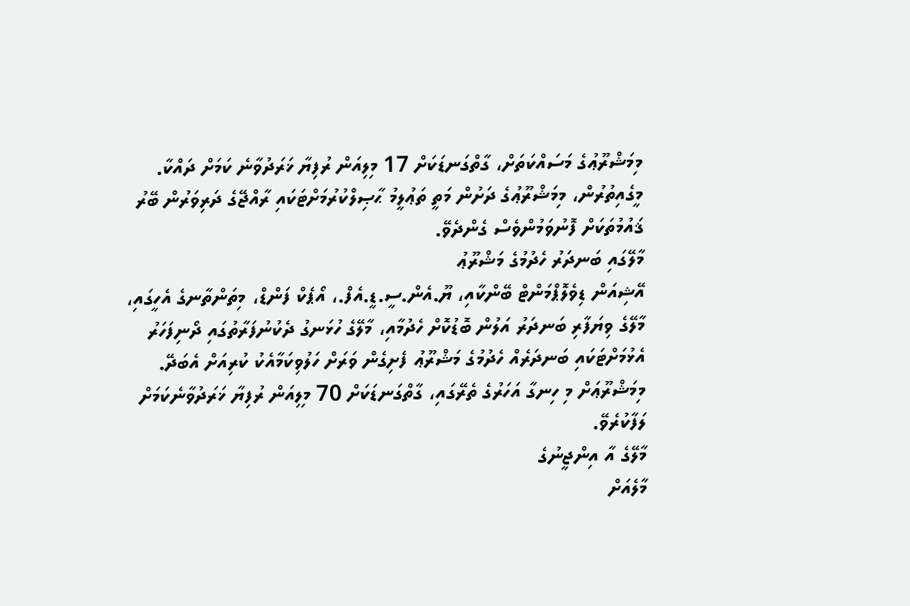މިމަޝްރޫޢުގެ މަސައްކަތަށް، ގާތްގަނޑަކަށް 17 މިލިއަން ރުފިޔާ ޚަރަދުވާނެ ކަމަށް ދައްކާ. މީގެއިތުރުން، މިމަޝްރޫޢުގެ ދަށުން މަތީ ތަޢުލީމު ޙާޞިލްކުރުމަށްޓަކައި ރާއްޖޭގެ ދަރިވަރުން ބޭރު ޤައުމުތަކަށް ފޮނުވަމުންވެސް ގެންދެވޭ.
މާލޭގައި ބަނދަރު ހެދުމުގެ މަޝްރޫޢު
އޭޝިއަން ޑިވެލޮޕްމަންޓް ބޭންކާއި، ޔޫ.އެން.ސީ.ޑީ.އެފް.، އޯޕެކް ފަންޑް، މިތަންތާނގެ އެހީގައި، މާލޭގެ ވިޔަފާރި ބަނދަރު އަލުން ބޮޑުކޮށް ހެދުމާއި، މާލޭގެ ހުޅަނގު ދެކުނުފަރާތުގައި ދޯނިފަހަރު އެޅުމަށްޓަކައި ބަނދަރެއް ހެދުމުގެ މަޝްރޫޢު ފެށިގެން ވަރަށް ހަލުވިކަމާއެކު ކުރިއަށް އެބަދޭ. މިމަޝްރޫޢަށް މި ހިނގާ އަހަރުގެ ތެރޭގައި، ގާތްގަނޑަކަށް 70 މިލިއަން ރުފިޔާ ޚަރަދުވާނެކަމަށް ލަފާކުރެވޭ.
މާލޭގެ އާ އިންޖީނުގެ
މާލެއަށް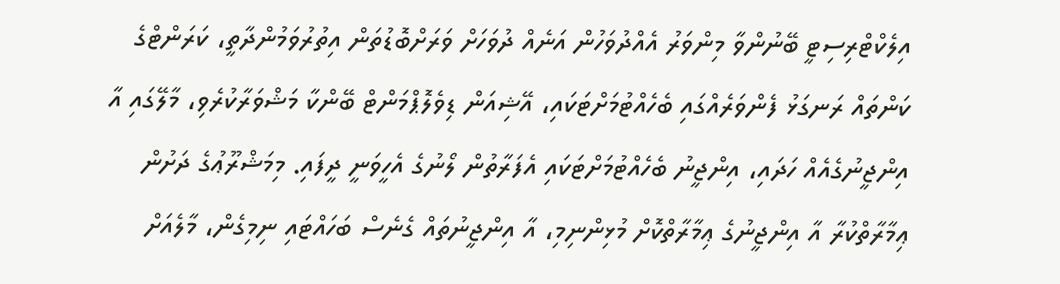އިލެކްޓްރިސިޓީ ބޭނުންވާ މިންވަރު އެއްދުވަހުން އަނެއް ދުވަހަށް ވަރަށްބޮޑުތަން އިތުރުވަމުންދާތީ، ކަރަންޓްގެ ކަންތައް ރަނގަޅު ފެންވަރެއްގައި ބެހެއްޓުމަށްޓަކައި، އޭޝިއަން ޑިވެލޮޕްމަންޓް ބޭންކާ މަޝްވަރާކުރެވި، މާލޭގައި އާ އިންޖީނުގެއެއް ހަދައި، އިންޖީނު ބެހެއްޓުމަށްޓަކައި އެފަރާތުން ލޯނުގެ އެހީވަނީ ދީފައި. މިމަޝްރޫޢުގެ ދަށުން ޢިމާރާތްކުރާ އާ އިންޖީނުގެ ޢިމާރާތްކޮށް މުޅިންނިމި، އާ އިންޖީނުތައް ގެނެސް ބަހައްޓައި ނިމިގެން، މާލެއަށް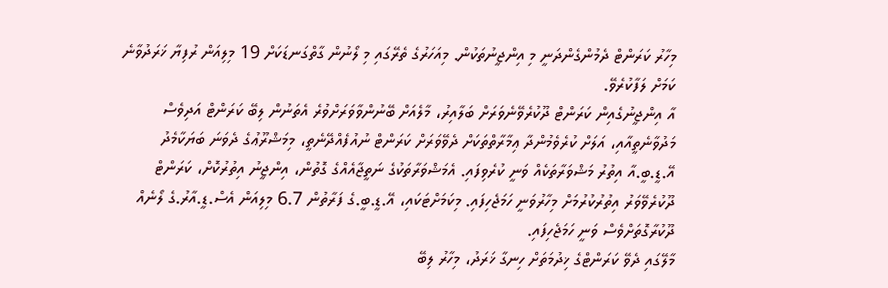މިހާރު ކަރަންޓް ދެމުންގެންދަނީ މި އިންޖީނުތަކުން. މިއަހަރުގެ ތެރޭގައި މި ލޯނުން ގާތްގަނޑަކަށް 19 މިލިއަން ރުފިޔާ ޚަރަދުވާނެ ކަމަށް ލަފާކުރެވޭ.
އާ އިންޖީނުގެއިން ކަރަންޓް ދޫކުރެވޭނެވަރަށް ބަލާއިރު، މާލެއަށް ބޭނުންވާވަރަށްވުރެ އެތަނުން ލިބޭ ކަރަންޓް އަދިވެސް މަދުވާނެތީއާއި، އަލަށް ކުރެވެމުންދާ ޢިމާރާތްތަކަށް ދެވޭވަރަށް ކަރަންޓް ނުއުފެއްދޭނެތީ، މިމަޝްރޫޢުގެ ދެވަނަ ބަޔަކާމެދު އޭ.ޑީ.ބީ.އާ އިތުރު މަޝްވަރާތަކެއް ވަނީ ކުރެވިފައި. އެމަޝްވަރާތަކުގެ ނަތީޖާއެއްގެ ގޮތުން، އިންޖީނު އިތުރުކޮށް، ކަރަންޓް ދޫކުރެވޭވަރު އިތުރުކުރުމަށް މިހާރުވަނީ ހަމަޖެހިފައި. މިކަމަށްޓަކައި، އޭ.ޑީ.ބީ.ގެ ފަރާތުން 6.7 މިލިއަން އެސް.ޑީ.އާރު.ގެ ލޯނެއް ދޫކުރާގޮތަށްވެސް ވަނީ ހަމަޖެހިފައި.
މާލޭގައި ދެވޭ ކަރަންޓްގެ ޚިދުމަތަށް ހިނގާ ޚަރަދު، މިހާރު ލިބޭ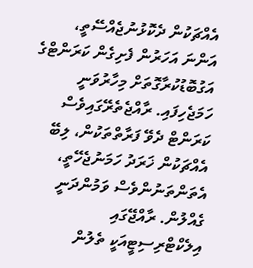އެއްޗަކުން ދެކޮޅުނުޖެއްސޭތީ، އަންނަ އަހަރުން ފެށިގެން ކަރަންޓްގެ އަގުބޮޑުކުރާގޮތަށް މިހާރުވަނީ ހަމަޖެހިފައި. ރާއްޖެތެރޭގައިވެސް ކަރަންޓް ދެވޭ ފަރާތްތަކުން، ލިބޭ އެއްޗަކުން ޚަރަދު ހަމަނުޖެހޭތީ، އެތަންތަނުންވެސް ވަމުންދަނީ ގެއްލުން. ރާއްޖޭގައި އިލެކްޓްރިސިޓީއަކީ ތެލުން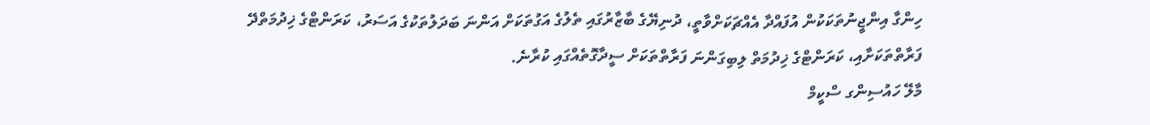ހިންގާ އިންޖީނުތަކަކުން އުފައްދާ އެއްޗަކަށްވާތީ، ދުނިޔޭގެ ބާޒާރުގައި ތެލުގެ އަގުތަކަށް އަންނަ ބަދަލުތަކުގެ އަސަރު، ކަރަންޓްގެ ޚިދުމަތްދޭ ފަރާތްތަކަށާއި، ކަރަންޓްގެ ޚިދުމަތް ލިބިގަންނަ ފަރާތްތަކަށް ސީދާގޮތެއްގައި ކުރާނެ.
މާލޭ ހައުސިންގ ސްކީމް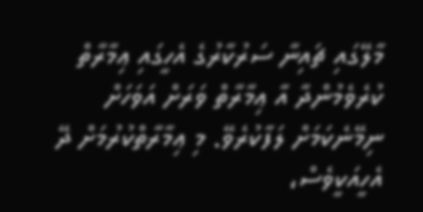މާލޭގައި ޗައިނާ ސަރުކާރުގެ އެހީގައި ޢިމާރާތް ކުރެވެމުންދާ އާ ޢިމާރާތް ވަރަށް އަވަހަށް ނިމޭނެކަމަށް ލަފާކުރެވޭ. މި ޢިމާރާތްކުރުމަށް ދޭ އެހީއަކީވެސް،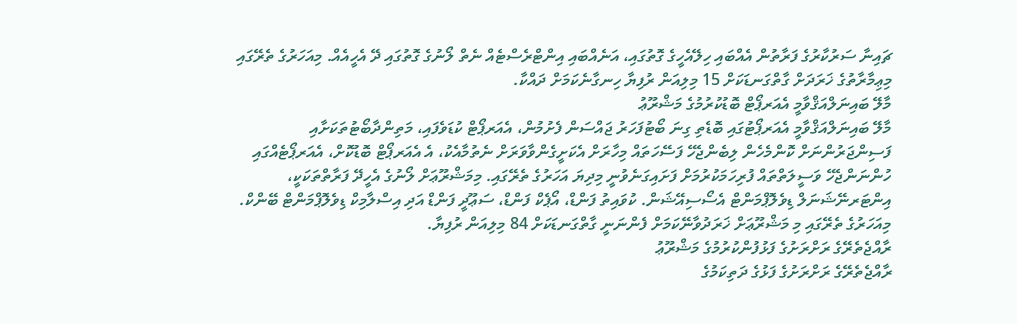ޗައިނާ ސަރުކާރުގެ ފަރާތުން އެއްބައި ހިލޭއެހީގެ ގޮތުގައި، އަނެއްބައި އިންޓްރެސްޓެއް ނެތް ލޯނުގެ ގޮތުގައި ދޭ އެހީއެއް. މިއަހަރުގެ ތެރޭގައި މިޢިމާރާތުގެ ޚަރަދަށް ގާތްގަނޑަކަށް 15 މިލިއަން ރުފިޔާ ހިނގާނެކަމަށް ދައްކާ.
މާލޭ ބައިނަލްއަޤްވާމީ އެއަރޕޯޓް ބޮޑުކުރުމުގެ މަޝްރޫޢު
މާލޭ ބައިނަލްއަޤްވާމީ އެއަރޕޯޓުގައި ބޮޑެތި ގިނަ ބޯޓުފަހަރު ޖައްސަން ފެށުމުން، އެއަރޕޯޓް ކުޑަވެފައި، މަތިންދާބޯޓުތަކަށާއި ފަސިންޖަރުންނަށް ކޮންމެހެން ލިބެންޖެހޭ ފަސޭހަތައް މިހާރަށް އެކަށީގެންވާވަރަށް ނެތުމާއެކު، އެ އެއަރޕޯޓް ބޮޑުކޮށް، އެއަރޕޯޓެއްގައި ހުންނަންޖެހޭ ވަސީލަތްތައް ފުރިހަމަކުރުމަށް ފަށައިގަނެވުނީ މިދިޔަ އަހަރުގެ ތެރޭގައި. މިމަޝްރޫޢަށް ލޯނުގެ އެހީދޭ ފަރާތްތަކަކީ، އިންޓަރނޭޝަނަލް ޑިވެލޮޕްމަންޓް އެސޯސިއޭޝަން. ކުވައިތު ފަންޑް، އޯޕެކް ފަންޑް، ސަޢޫދީ ފަންޑް އަދި އިސްލާމިކް ޑިވެލޮޕްމަންޓް ބޭންކް. މިއަހަރުގެ ތެރޭގައި މި މަޝްރޫޢަށް ޚަރަދުވާނޭކަމަށް ފެންނަނީ ގާތްގަނޑަކަށް 84 މިލިއަން ރުފިޔާ.
ރާއްޖެތެރޭގެ ރަށްރަށުގެ ފަޅުފުންކުރުމުގެ މަޝްރޫޢު
ރާއްޖެތެރޭގެ ރަށްރަށުގެ ފަޅުގެ ދަތިކަމުގެ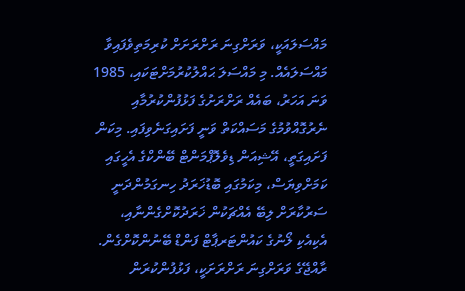މައްސަލައަކީ، ވަރަށްގިނަ ރަށްރަށަށް ކުރިމަތިވެފައިވާ މައްސަލައެއް. މި މައްސަލަ ޙައްލުކުރުމަށްޓަކައި، 1985 ވަނަ އަހަރު، ބައެއް ރަށްރަށުގެ ފަޅުފުންކުރުމާއި ނެރުގޮއްވުމުގެ މަސައްކަތް ވަނީ ފަށައިގަނެވިފައި. މިކަން ފަށައިގަތީ، އޭޝިއަން ޑިވެލޮޕްމަންޓް ބޭންކްގެ އެހީގައި ކަމަށްވިޔަސް، މިކަމުގައި ބޮޑުޚަރަދު ހިނގަމުންދަނީ ސަރުކާރަށް ލިބޭ އެއްޗަކުން ޚަރަދުކޮށްގެންނާއި، އެކިއެކި ލޯނުގެ ކައުންޓަރޕާޓް ފަންޑް ބޭނުންކޮށްގެން. ރާއްޖޭގެ ވަރަށްގިނަ ރަށްރަށަކީ، ފަޅުފުންކުރަން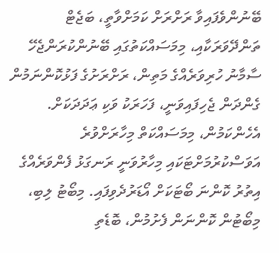ބޭނުންވެފައިވާ ރަށްރަށް ކަމަށްވާތީ، ބަޖެޓް ތަންދޭވަރަކާއި، މިމަސައްކަތުގައި ބޭނުންކުރަންޖެހޭ ސާމާނު ހުރިވަރެއްގެ މަތިން، ރަށްރަށުގެ ފަޅުކޮންނަމުން ގެންދަން ޖެހިފައިވަނީ، ފަހަރަކު ވަކި ޢަދަދަކަށް.
އެހެންކަމުން، މިމަސައްކަތް މިހާރަށްވުރެ އަވަސްކުރުމަށްޓަކައި މިހާރުވަނީ ރަނގަޅު ފެންވަރެއްގެ އިތުރު ކޮންނަ ބޯޓަކަށް އޯޑަރުދެވިފައި. މިބޯޓު ލިބި، މިބޯޓުން ކޮންނަން ފެށުމުން، ބޮޑެތި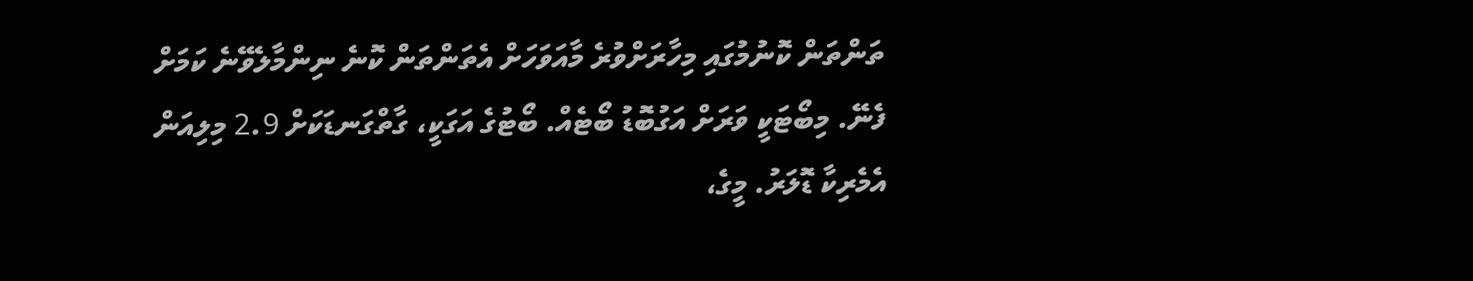ތަންތަން ކޮނުމުގައި މިހާރަށްވުރެ މާއަވަހަށް އެތަންތަން ކޮނެ ނިންމާލެވޭނެ ކަމަށް ފެނޭ. މިބޯޓަކީ ވަރަށް އަގުބޮޑު ބޯޓެއް. ބޯޓުގެ އަގަކީ، ގާތްގަނޑަކަށް 2.9 މިލިއަން އެމެރިކާ ޑޮލަރު. މީގެ،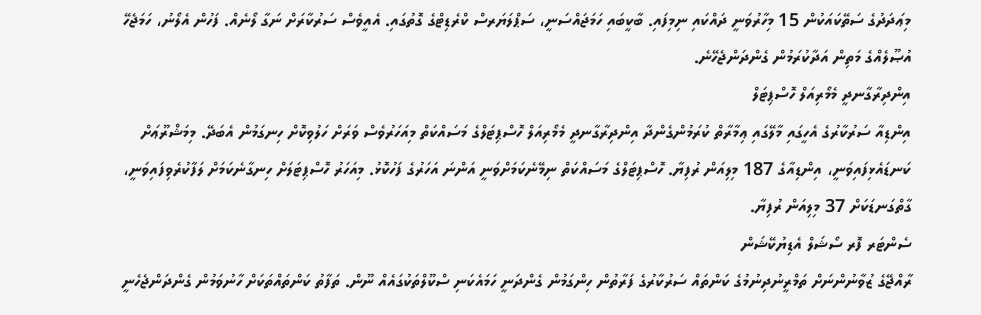މިޢަދަދުގެ ސަތޭކައަކުން 15 މިހާރުވަނީ ދައްކައި ނިމިފައި. ބާކީބައި ހަމަޖައްސަނީ، ސަޕްލަޔަރސް ކްރެޑިޓްގެ ގޮތުގައި. އެއީވެސް ސަރުކާރަށް ނަގާ ލޯނެއް. ފަހުން އެލޯނު، ހަމަޖެހޭ އުޞޫލެއްގެ މަތިން އަދާކުރަމުން ގެންދަންޖެހޭނެ.
އިންދިރާގާނދީ މެމޯރިއަލް ހޮސްޕިޓަލް
އިންޑިއާ ސަރުކާރުގެ އެހީގައި މާލޭގައި ޢިމާރާތް ކުރަމުންގެންދާ އިންދިރާގާނދީ މެމޯރިއަލް ހޮސްޕިޓަލްގެ މަސައްކަތް މިއަހަރުވެސް ވަރަށް ހަލުވިކޮށް ހިނގަމުން އެބަދޭ. މިމަޝްރޫޢަށް ކަނޑައެޅިފައިވަނީ، އިންޑިއާގެ 187 މިލިއަން ރުފިޔާ. ހޮސްޕިޓަލްގެ މަސައްކަތް ނިމޭނެކަމަށްވަނީ އަންނަ އަހަރުގެ ފަހުކޮޅު. މިއަހަރު ހޮސްޕިޓަލަށް ހިނގާނެކަމަށް ލަފާކުރެވިފައިވަނީ، ގާތްގަނޑަކަށް 37 މިލިއަން ރުފިޔާ.
ސެންޓަރ ފޮރ ސޯޝަލް އެޑިޔުކޭޝަން
ރާއްޖޭގެ ޒުވާނުންނަށް ތަމްރީނުދިނުމުގެ ކަންތައް ސަރުކާރުގެ ފަރާތުން ހިންގަމުން ގެންދަނީ ހަމައެކަނި ސްކޫލްތަކުގައެއް ނޫން. ތަފާތު ކަންތައްތަކަށް ހާނުވަމުން ގެންދަންޖެހެނީ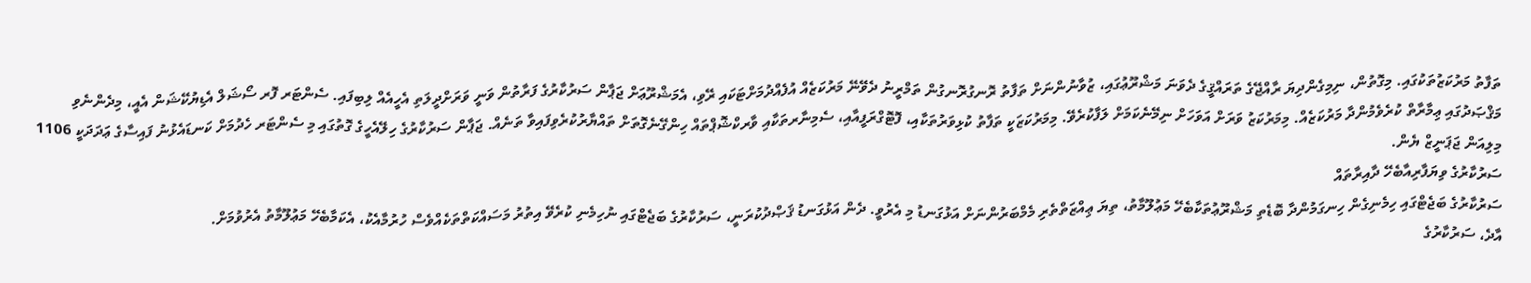ތަފާތު މަރުކަޒުތަކުގައި. މިގޮތުން، ނިމިގެންދިޔަ ރާއްޖޭގެ ތަރައްޤީގެ ދެވަނަ މަޝްރޫޢުގައި، ޒުވާނުންނަށް ތަފާތު ރޮނގުރޮނގުން ތަމްރީނު ދެވޭނޭ މަރުކަޒެއް އުފެއްދުމަށްޓަކައި ރޭވި، އެމަޝްރޫޢަށް ޖަޕާން ސަރުކާރުގެ ފަރާތުން ވަނީ ވަރަށްދީލަތި އެހީއެއް ލިބިފައި. ސެންޓަރ ފޮރ ސޯޝަލް އެޑިޔުކޭޝަން އެއީ، މިދެންނެވި މަޤްޞަދުގައި ޢިމާރާތް ކުރެވެމުންދާ މަރުކަޒެއް. މިމަރުކަޒު ވަރަށް އަވަހަށް ނިމޭނެކަމަށް ލަފާކުރެވޭ. މިމަރުކަޒަކީ ތަފާތު ކުޅިވަރުތަކާއި، ފޮޓޮގްރަފީއާއި، ސެމިނާރތަކާއި ވާރކްޝޮޕްތައް ހިންގޭނެގޮތަށް ތައްޔާރުކުރެވިފައިވާ ތަނެއް. ޖަޕާން ސަރުކާރުގެ ހިލޭއެހީގެ ގޮތުގައި މި ސެންޓަރ ހެދުމަށް ކަނޑައެޅުނު ފައިސާގެ ޢަދަދަކީ 1106 މިލިއަން ޖަޕަނީޒް ޔެން.
ސަރުކާރުގެ ވިޔަފާރިއާބެހޭ ދާއިރާތައް
ސަރުކާރުގެ ބަޖެޓްގައި ހިމެނިގެން ހިނގަމުންދާ ބޮޑެތި މަޝްރޫޢުތަކާބެހޭ މަޢުލޫމާތު، ތިޔަ ޢިއްޒަތްތެރި މެމްބަރުންނަށް އަޅުގަނޑު މި އެރުވީ. ދެން އަޅުގަނޑު ޤަޞްދުކުރަނީ، ސަރުކާރުގެ ބަޖެޓްގައި ނުހިމެނި ކުރެވޭ އިތުރު މަސައްކަތްތަކެއްވެސް ހުރުމާއެކު، އެކަމާބެހޭ މަޢުލޫމާތު އެރުވުމަށް.
އާދެ، ސަރުކާރުގެ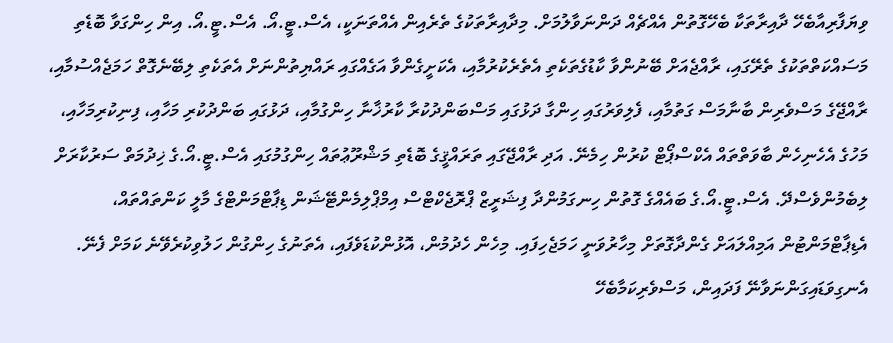ވިޔަފާރިއާބެހޭ ދާއިރާތަކާ ބެހޭގޮތުން އެއްޗެއް ދަންނަވާލުމަށް. މިދާއިރާތަކުގެ ތެރެއިން އެއްތަނަކީ، އެސް.ޓީ.އޯ. އެސް.ޓީ.އޯ. އިން ހިންގަވާ ބޮޑެތި މަސައްކަތްތަކުގެ ތެރޭގައި، ރާއްޖެއަށް ބޭނުންވާ ކާޑުގެތަކެތި އެތެރެކުރުމާއި، އެކަށީގެންވާ އަގެއްގައި ރައްޔިތުންނަށް އެތަކެތި ލިބޭނެގޮތް ހަމަޖެއްސުމާއި، ރާއްޖޭގެ މަސްވެރިން ބާނާމަސް ގަތުމާއި، ފެލިވަރުގައި ހިންގާ ދަޅުގައި މަސްބަންދުކުރާ ކާރުޚާނާ ހިންގުމާއި، ދަޅުގައި ބަންދުކުރި މަހާއި، ފިނިކުރިމަހާއި، މަހުގެ އެހެނިހެން ބާވަތްތައް އެކްސްޕޯޓް ކުރުން ހިމެނޭ. އަދި ރާއްޖޭގައި ތަރައްޤީގެ ބޮޑެތި މަޝްރޫޢުތައް ހިންގުމުގައި އެސް.ޓީ.އޯ.ގެ ޚިދުމަތް ސަރުކާރަށް ލިބެމުންވެސްދޭ. އެސް.ޓީ.އޯ.ގެ ބައެއްގެ ގޮތުން ހިނގަމުންދާ ފިޝަރީޒް ޕްރޮޖެކްޓްސް އިމްޕްލިމެންޓޭޝަން ޑިޕާޓްމަންޓްގެ މާލީ ކަންތައްތައް، އެޑިޕާޓްމަންޓުން އަމިއްލައަށް ގެންދާގޮތަށް މިހާރުވަނީ ހަމަޖެހިފައި. މިހެން ހެދުމުން، އޮޅުންކުޑަވެފައި، އެތަނުގެ ހިންގުން ހަލުވިކުރެވޭނެ ކަމަށް ފެނޭ. އެނގިވަޑައިގަންނަވާނޭ ފަދައިން، މަސްވެރިކަމާބެހޭ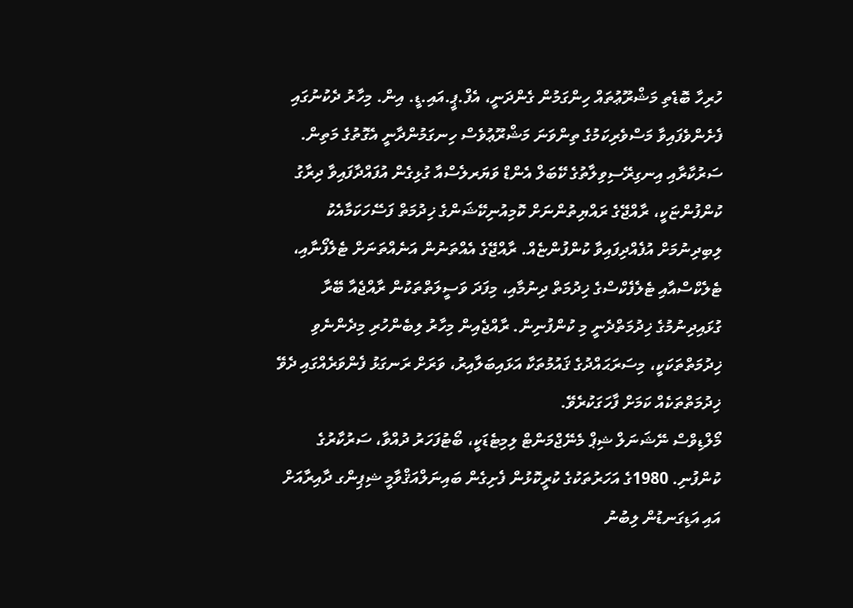ހުރިހާ ބޮޑެތި މަޝްރޫޢުތައް ހިންގަމުން ގެންދަނީ، އެފް.ޕީ.އައި.ޑީ. އިން. މިހާރު ދެކުނުގައި ފެށެންވެފައިވާ މަސްވެރިކަމުގެ ތިންވަނަ މަޝްރޫޢުވެސް ހިނގަމުންދާނީ އެގޮތުގެ މަތިން.
ސަރުކާރާއި އިނގިރޭސިވިލާތުގެ ކޭބަލް އެންޑް ވަޔަރލެސްއާ ގުޅިގެން އުފައްދާފައިވާ ދިރާގު ކުންފުންޏަކީ، ރާއްޖޭގެ ރައްޔިތުންނަށް ކޮމިއުނިކޭޝަންގެ ޚިދުމަތް ފަސޭހަކަމާއެކު ލިބިދިނުމަށް އުފެއްދިފައިވާ ކުންފުންޏެއް. ރާއްޖޭގެ އެއްތަނުން އަނެއްތަނަށް ޓެލެފޯނާއި، ޓެލެކްސްއާއި ޓެލެފެކްސްގެ ޚިދުމަތް ދިނުމާއި، މިފަދަ ވަސީލަތްތަކުން ރާއްޖެއާ ބޭރާ ގުޅައިދިނުމުގެ ޚިދުމަތްދެނީ މި ކުންފުނިން. ރާއްޖެއިން މިހާރު ލިބެންހުރި މިދެންނެވި ޚިދުމަތްތަކަކީ، މިސަރަޙައްދުގެ ޤައުމުތަކާ އަޅައިބަލާއިރު، ވަރަށް ރަނގަޅު ފެންވަރެއްގައި ދެވޭ ޚިދުމަތްތަކެއް ކަމަށް ފާހަގަކުރެވޭ.
މޯލްޑިވްސް ނޭޝަނަލް ޝިޕް މެނޭޖްމަންޓް ލިމިޓެޑަކީ، ބޯޓުފަހަރު ދުއްވާ، ސަރުކާރުގެ ކުންފުނި. 1980ގެ އަހަރުތަކުގެ ކުރީކޮޅުން ފެށިގެން ބައިނަލްއަޤްވާމީ ޝިޕިންގ ދާއިރާއަށް އައި އަޑިގަނޑުން ލިބުނު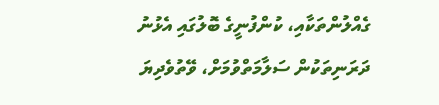ގެއްލުންތަކާއި، ކުންފުނީގެ ބޮލުގައި އެޅުނު ދަރަނިތަކުން ސަލާމަތްވުމަށް، ވޭތުވެދިޔަ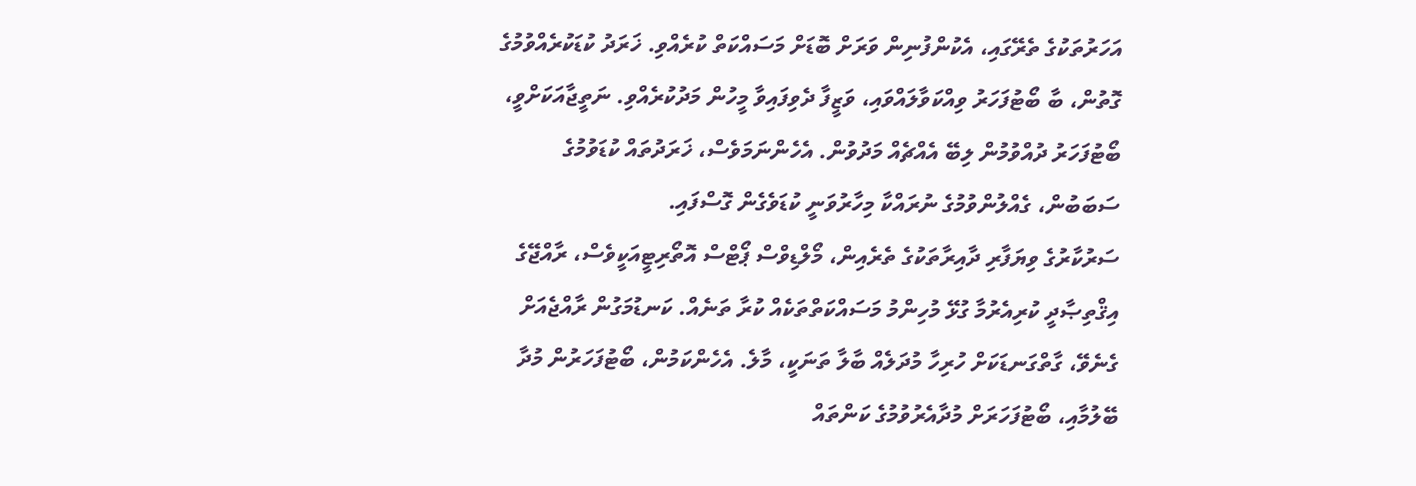އަހަރުތަކުގެ ތެރޭގައި، އެކުންފުނިން ވަރަށް ބޮޑަށް މަސައްކަތް ކުރެއްވި. ޚަރަދު ކުޑަކުރެއްވުމުގެ ގޮތުން، ބާ ބޯޓުފަހަރު ވިއްކަވާލައްވައި، ވަޒީފާ ދެވިފައިވާ މީހުން މަދުކުރެއްވި. ނަތީޖާއަކަށްވީ، ބޯޓުފަހަރު ދުއްވުމުން ލިބޭ އެއްޗެއް މަދުވުން. އެހެންނަމަވެސް، ޚަރަދުތައް ކުޑަވުމުގެ ސަބަބުން، ގެއްލުންވުމުގެ ނުރައްކާ މިހާރުވަނީ ކުޑަވެގެން ގޮސްފައި.
ސަރުކާރުގެ ވިޔަފާރި ދާއިރާތަކުގެ ތެރެއިން، މޯލްޑިވްސް ޕޯޓްސް އޮތޯރިޓީއަކީވެސް، ރާއްޖޭގެ އިޤްތިޞާދީ ކުރިއެރުމާ ގުޅޭ މުހިންމު މަސައްކަތްތަކެއް ކުރާ ތަނެއް. ކަނޑުމަގުން ރާއްޖެއަށް ގެނެވޭ، ގާތްގަނޑަކަށް ހުރިހާ މުދަލެއް ބާލާ ތަނަކީ، މާލެ. އެހެންކަމުން، ބޯޓުފަހަރުން މުދާ ބޭލުމާއި، ބޯޓުފަހަރަށް މުދާއެރުވުމުގެ ކަންތައް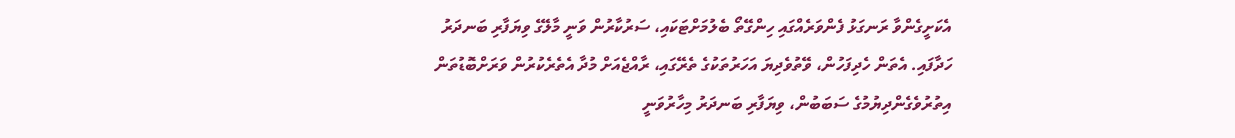އެކަށީގެންވާ ރަނގަޅު ފެންވަރެއްގައި ހިންގޭތޯ ބެލުމަށްޓަކައި، ސަރުކާރުން ވަނީ މާލޭގެ ވިޔަފާރި ބަނދަރު ހަދާފައި. އެތަން ހެދިފަހުން، ވޭތުވެދިޔަ އަހަރުތަކުގެ ތެރޭގައި، ރާއްޖެއަށް މުދާ އެތެރެކުރުން ވަރަށްބޮޑުތަން އިތުރުވެގެންދިޔުމުގެ ސަބަބުން، ވިޔަފާރި ބަނދަރު މިހާރުވަނީ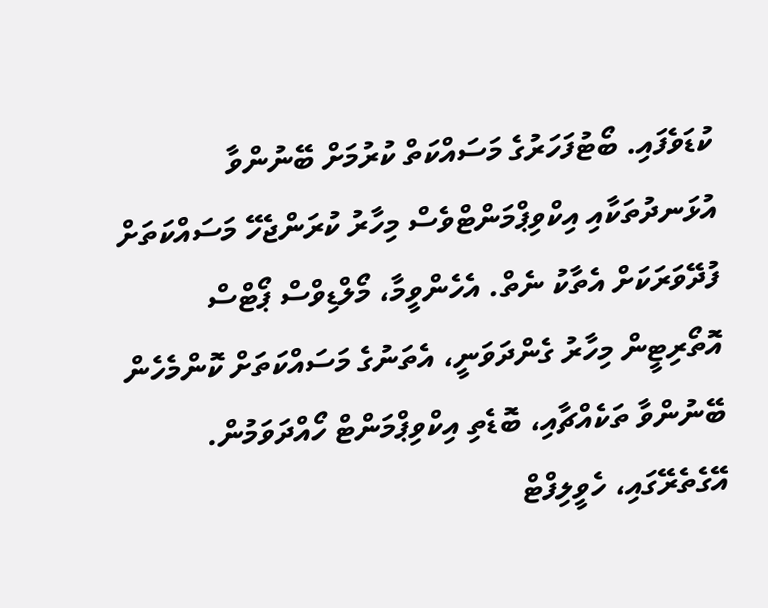ކުޑަވެފައި. ބޯޓުފަހަރުގެ މަސައްކަތް ކުރުމަށް ބޭނުންވާ އުޅަނދުތަކާއި އިކްވިޕްމަންޓްވެސް މިހާރު ކުރަންޖެހޭ މަސައްކަތަށް ފުދޭވަރަކަށް އެތާކު ނެތް. އެހެންވީމާ، މޯލްޑިވްސް ޕޯޓްސް އޮތޯރިޓީން މިހާރު ގެންދަވަނީ، އެތަނުގެ މަސައްކަތަށް ކޮންމެހެން ބޭނުންވާ ތަކެއްޗާއި، ބޮޑެތި އިކްވިޕްމަންޓް ހޯއްދަވަމުން. އޭގެތެރޭގައި، ހެވީލިފްޓް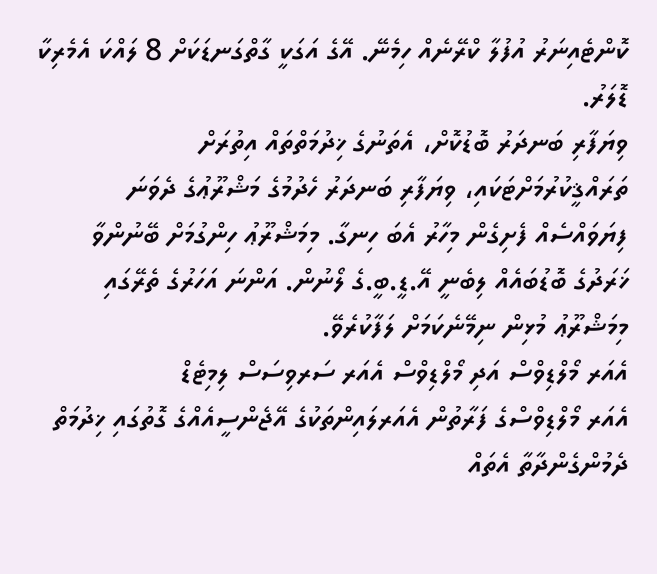ކޮންޓެއިނަރު އުފުލާ ކްރޭނެއް ހިމެނޭ. އޭގެ އަގަކީ ގާތްގަނޑަކަށް 8 ލައްކަ އެމެރިކާ ޑޮލަރު.
ވިޔަފާރި ބަނދަރު ބޮޑުކޮށް، އެތަނުގެ ޚިދުމަތްތައް އިތުރަށް ތަރައްޤީކުރުމަށްޓަކައި، ވިޔަފާރި ބަނދަރު ހެދުމުގެ މަޝްރޫޢުގެ ދެވަނަ ފިޔަވައްސެއް ފެށިގެން މިހާރު އެބަ ހިނގާ. މިމަޝްރޫޢު ހިންގުމަށް ބޭނުންވާ ޚަރަދުގެ ބޮޑުބައެއް ލިބެނީ އޭ.ޑީ.ބީ.ގެ ލޯނުން. އަންނަ އަހަރުގެ ތެރޭގައި މިމަޝްރޫޢު މުޅިން ނިމޭނެކަމަށް ލަފާކުރެވޭ.
އެއަރ މޯލްޑިވްސް އަދި މޯލްޑިވްސް އެއަރ ސަރވިސަސް ލިމިޓެޑް
އެއަރ މޯލްޑިވްސްގެ ފަރާތުން އެއަރލައިންތަކުގެ އޭޖެންސީއެއްގެ ގޮތުގައި ޚިދުމަތް ދެމުންގެންދާތާ އެތައް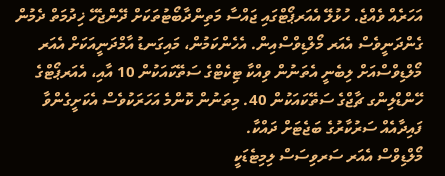އަހަރެއް ވެއްޖެ. ހުޅުލޭ އެއަރޕޯޓްގައި ޖައްސާ މަތިންދާބޯޓުތަކަށް ދޭންޖެހޭ ޚިދުމަތް ދެމުން ގެންދަނީވެސް އެއަރ މޯލްޑިވްސްއިން. އެހެންކަމުން، މައިގަނޑު އާމްދަނީއަކަށް އެއަރ މޯލްޑިވްސްއަށް ލިބެނީ އެތަނުން ވިއްކާ ޓިކެޓްގެ ސަތޭކައަކުން 10 އާއި، އެއަރޕޯޓްގެ ހޭންޑްލިންގ ޗާޖްގެ ސަތޭކައަކުން 40. މިތަނުން ކޮންމެ އަހަރަކުވެސް އެކަށީގެންވާ ފައިދާއެއް ސަރުކާރުގެ ބަޖެޓަށް ދައްކާ.
މޯލްޑިވްސް އެއަރ ސަރވިސަސް ލިމިޓެޑަކީ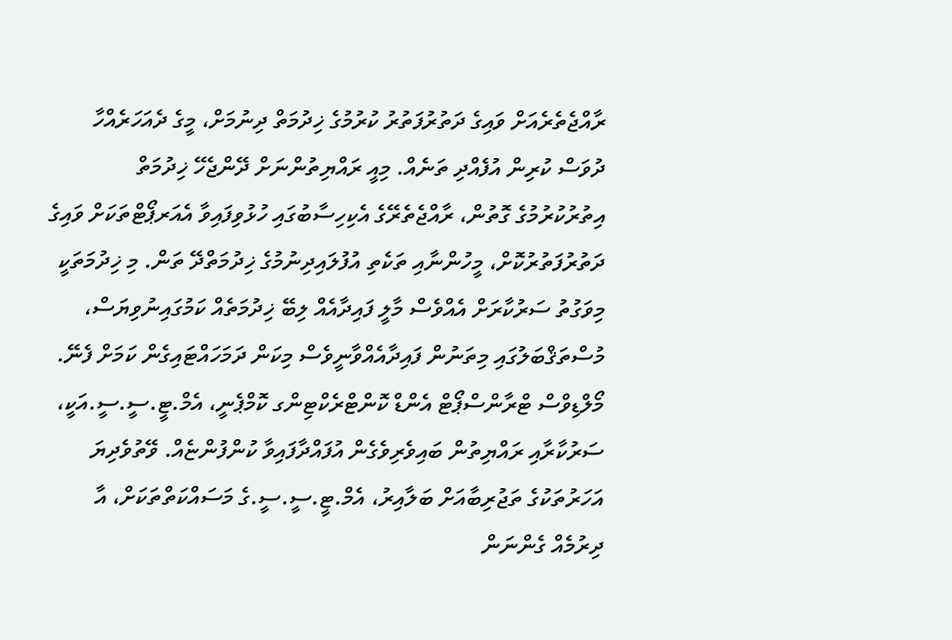ރާއްޖެތެރެއަށް ވައިގެ ދަތުރުފަތުރު ކުރުމުގެ ޚިދުމަތް ދިނުމަށް، މީގެ ދެއަހަރެއްހާ ދުވަސް ކުރިން އުފެއްދި ތަނެއް. މިއީ ރައްޔިތުންނަށް ދޭންޖެހޭ ޚިދުމަތް އިތުރުކުރުމުގެ ގޮތުން، ރާއްޖެތެރޭގެ އެކިހިސާބުގައި ހުޅުވިފައިވާ އެއަރޕޯޓްތަކަށް ވައިގެ ދަތުރުފަތުރުކޮށް، މީހުންނާއި ތަކެތި އުފުލައިދިނުމުގެ ޚިދުމަތްދޭ ތަން. މި ޚިދުމަތަކީ މިވަގުތު ސަރުކާރަށް އެއްވެސް މާލީ ފައިދާއެއް ލިބޭ ޚިދުމަތެއް ކަމުގައިނުވިޔަސް، މުސްތަޤްބަލުގައި މިތަނުން ފައިދާއެއްވާނީވެސް މިކަން ދަމަހައްޓައިގެން ކަމަށް ފެނޭ.
މޯލްޑިވްސް ޓްރާންސްޕޯޓް އެންޑް ކޮންޓްރެކްޓިންގ ކޮމްޕެނީ، އެމް.ޓީ.ސީ.ސީ.އަކީ، ސަރުކާރާއި ރައްޔިތުން ބައިވެރިވެގެން އުފައްދާފައިވާ ކުންފުންޏެއް. ވޭތުވެދިޔަ އަހަރުތަކުގެ ތަޖުރިބާއަށް ބަލާއިރު، އެމް.ޓީ.ސީ.ސީ.ގެ މަސައްކަތްތަކަށް، އާ ދިރުމެއް ގެންނަން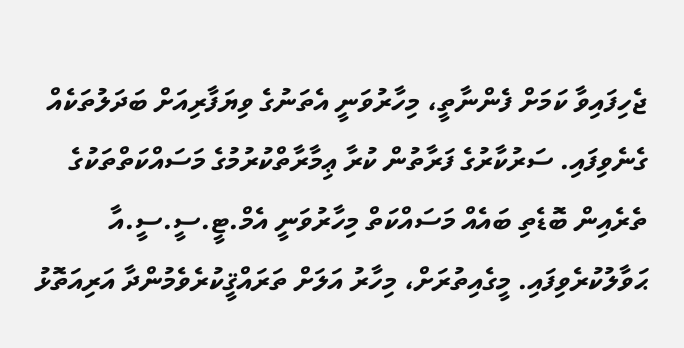ޖެހިފައިވާ ކަމަށް ފެންނާތީ، މިހާރުވަނީ އެތަނުގެ ވިޔަފާރިއަށް ބަދަލުތަކެއް ގެނެވިފައި. ސަރުކާރުގެ ފަރާތުން ކުރާ ޢިމާރާތްކުރުމުގެ މަސައްކަތްތަކުގެ ތެރެއިން ބޮޑެތި ބައެއް މަސައްކަތް މިހާރުވަނީ އެމް.ޓީ.ސީ.ސީ.އާ ޙަވާލުކުރެވިފައި. މީގެއިތުރަށް، މިހާރު އަލަށް ތަރައްޤީކުރެވެމުންދާ އަރިއަތޮޅު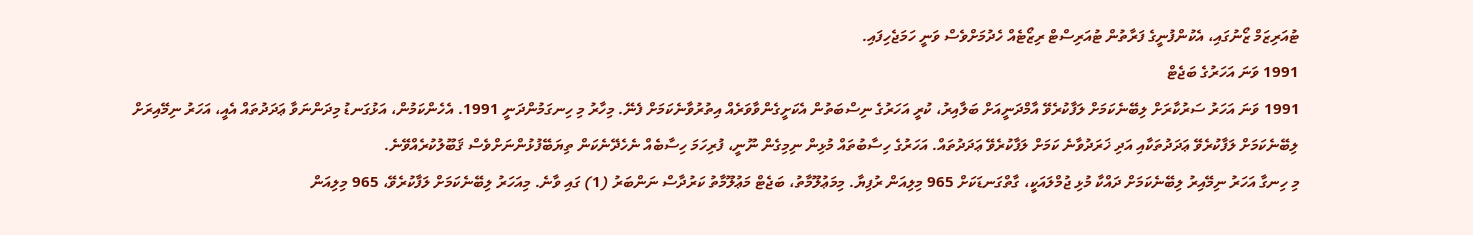ޓުއަރިޒަމް ޒޯނުގައި، އެކުންފުނީގެ ފަރާތުން ޓުއަރިސްޓް ރިޒޯޓެއް ހެދުމަށްވެސް ވަނީ ހަމަޖެހިފައި.
1991 ވަނަ އަހަރުގެ ބަޖެޓް
1991 ވަނަ އަހަރު ސަރުކާރަށް ލިބޭނެކަމަށް ލަފާކުރެވޭ އާމްދަނީއަށް ބަލާއިރު، ކުރީ އަހަރުގެ ނިސްބަތުން އެކަށީގެންވާވަރެއް އިތުރުވާނެކަމަށް ފެނޭ. މިހާރު މި ހިނގަމުންދަނީ 1991. އެހެންކަމުން، އަޅުގަނޑު މިދަންނަވާ ޢަދަދުތައް އެއީ، އަހަރު ނިމޭއިރަށް ލިބޭނެކަމަށް ލަފާކުރެވޭ ޢަދަދުތަކާއި އަދި ޚަރަދުވާނެ ކަމަށް ލަފާކުރެވޭ ޢަދަދުތައް. އަހަރުގެ ހިސާބުތައް މުޅިން ނިމިގެން ނޫނީ، ފުރިހަމަ ހިސާބެއް ނެހެދޭނެކަން ތިޔަބޭފުޅުންނަށްވެސް ޤަބޫލުކުރެއްވޭނެ.
މި ހިނގާ އަހަރު ނިމޭއިރު ލިބޭނެކަމަށް ދައްކާ މުޅި ޖުމްލައަކީ، ގާތްގަނޑަކަށް 965 މިލިއަން ރުފިޔާ. މިމަޢުލޫމާތު، ބަޖެޓް މަޢުލޫމާތު ކަރުދާސް ނަންބަރު (1) ގައި ވާނެ. މިއަހަރު ލިބޭނެކަމަށް ލަފާކުރެވޭ، 965 މިލިއަން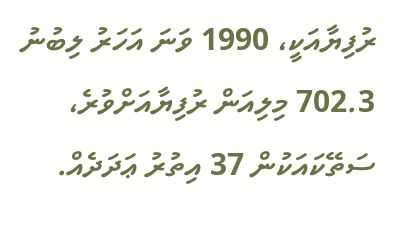ރުފިޔާއަކީ، 1990 ވަނަ އަހަރު ލިބުނު 702.3 މިލިއަން ރުފިޔާއަށްވުރެ، ސަތޭކައަކުން 37 އިތުރު ޢަދަދެއް.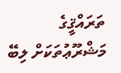ތަރައްޤީގެ މަޝްރޫޢުތަކަށް ލިބޭ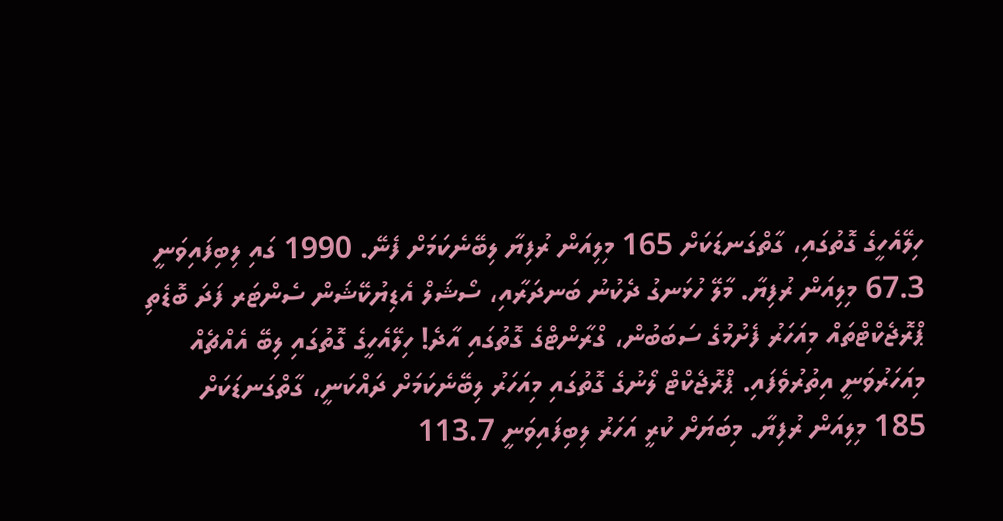ހިލޭއެހީގެ ގޮތުގައި، ގާތްގަނޑަކަށް 165 މިލިއަން ރުފިޔާ ލިބޭނެކަމަށް ފެނޭ. 1990 ގައި ލިބިފައިވަނީ 67.3 މިލިއަން ރުފިޔާ. މާލޭ ހުޅަނގު ދެކުނު ބަނދަރާއި، ސޯޝަލް އެޑިޔުކޭޝަން ސެންޓަރ ފަދަ ބޮޑެތި ޕްރޮޖެކްޓްތައް މިއަހަރު ފެށުމުގެ ސަބަބުން، ގްރާންޓްގެ ގޮތުގައި އާދެ! ހިލޭއެހީގެ ގޮތުގައި ލިބޭ އެއްޗެއް މިއަހަރުވަނީ އިތުރުވެފައި. ޕްރޮޖެކްޓް ލޯނުގެ ގޮތުގައި މިއަހަރު ލިބޭނެކަމަށް ދައްކަނީ، ގާތްގަނޑަކަށް 185 މިލިއަން ރުފިޔާ. މިބަޔަށް ކުރީ އަހަރު ލިބިފައިވަނީ 113.7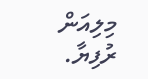މިލިއަން ރުފިޔާ.